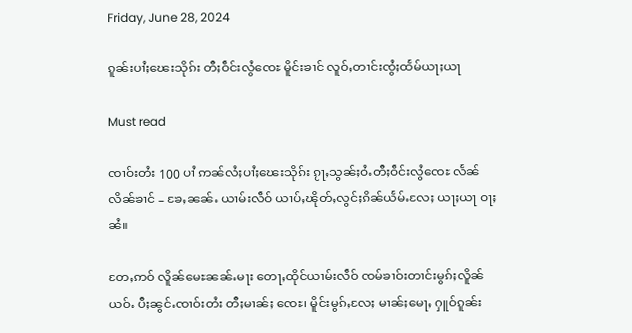Friday, June 28, 2024

ၵူၼ်းပၢႆႈၽေးသိုၵ်း တီႈဝဵင်းလွႆၸေႊ မိူင်းၶၢင် လူဝ်ႇတၢင်းၸွႆႈထႅမ်ယႃႈယႃ

Must read

ၸၢဝ်းတႆး 100 ပၢႆ ဢၼ်လႆႈပၢႆႈၽေးသိုၵ်း ၵႂႃႇသွၼ်ႈဝႆႉတီႈဝဵင်းလွႆၸေႊ လႅၼ်လိၼ်ၶၢင် – ၶႄႇၼၼ်ႉ ယၢမ်းလဵဝ် ယၢပ်ႇၽိုတ်ႇလွင်ႈၵိၼ်ယႅမ်ႉလႄႈ ယႃႈယႃ ဝႃႈၼႆ။

တႄႇဢဝ် လိူၼ်မေႊၼၼ်ႉမႃး တေႃႇထိုင်ယၢမ်းလဵဝ် ၸမ်ၶၢဝ်းတၢင်းမွၵ်ႈလိူၼ်ယဝ်ႉ ပီႈၼွင်ႉၸၢဝ်းတႆး တီႈမၢၼ်ႈ ၸေႊ၊ မိူင်းမွၵ်ႇလႄႈ မၢၼ်ႈမေႃႇ ႁူဝ်ၵူၼ်း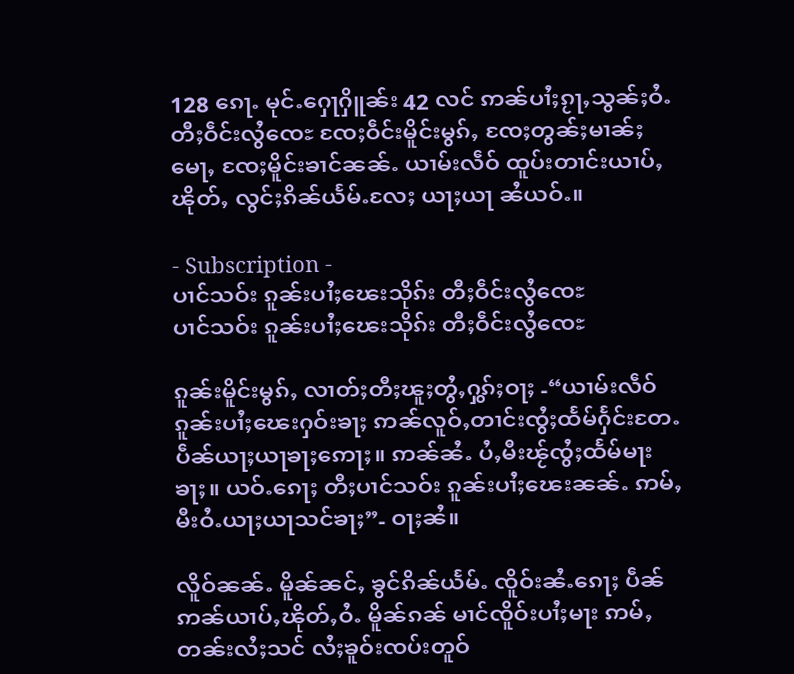128 ၵေႃႉ မုင်ႉႁေႃႁိူၼ်း 42 လင် ဢၼ်ပၢႆႈၵႂႃႇသွၼ်ႈဝႆႉ တီႈဝဵင်းလွႆၸေႊ ၸႄႈဝဵင်းမိူင်းမွၵ်ႇ ၸႄႈတွၼ်ႈမၢၼ်ႈမေႃႇ ၸႄႈမိူင်းၶၢင်ၼၼ်ႉ ယၢမ်းလဵဝ် ထူပ်းတၢင်းယၢပ်ႇၽိုတ်ႇ လွင်ႈၵိၼ်ယႅမ်ႉလႄႈ ယႃႈယႃ ၼႆယဝ်ႉ။

- Subscription -
ပၢင်သဝ်း ၵူၼ်းပၢႆႈၽေးသိုၵ်း တီႈဝဵင်းလွႆၸေႊ
ပၢင်သဝ်း ၵူၼ်းပၢႆႈၽေးသိုၵ်း တီႈဝဵင်းလွႆၸေႊ

ၵူၼ်းမိူင်းမွၵ်ႇ လၢတ်ႈတီႈၽူႈတွႆႇႁွၵ်ႈဝႃႈ -“ယၢမ်းလဵဝ် ၵူၼ်းပၢႆႈၽေးႁဝ်းၶႃႈ ဢၼ်လူဝ်ႇတၢင်းၸွႆႈထႅမ်ႁႅင်းတႄႉ ပဵၼ်ယႃႈယႃၶႃႈဢေႃႈ။ ဢၼ်ၼႆႉ ပႆႇမီးၽႂ်ၸွႆႈထႅမ်မႃးၶႃႈ။ ယဝ်ႉၵေႃႈ တီႈပၢင်သဝ်း ၵူၼ်းပၢႆႈၽေးၼၼ်ႉ ဢမ်ႇမီးဝႆႉယႃႈယႃသင်ၶႃႈ”- ဝႃႈၼႆ။

လိူဝ်ၼၼ်ႉ မိူၼ်ၼင်ႇ ၶွင်ၵိၼ်ယႅမ်ႉ ၸိူဝ်းၼႆႉၵေႃႈ ပဵၼ်ဢၼ်ယၢပ်ႇၽိုတ်ႇဝႆႉ မိူၼ်ၵၼ် မၢင်ၸိူဝ်းပၢႆႈမႃး ဢမ်ႇတၼ်းလႆႈသင် လႆႈၶူဝ်းၸပ်းတူဝ်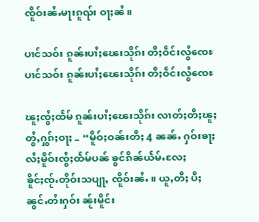ၸိူဝ်းၼႆႉမႃးၵူၺ်း ဝႃႈၼႆ။

ပၢင်သဝ်း ၵူၼ်းပၢႆႈၽေးသိုၵ်း တီႈဝဵင်းလွႆၸေႊ
ပၢင်သဝ်း ၵူၼ်းပၢႆႈၽေးသိုၵ်း တီႈဝဵင်းလွႆၸေႊ

ၽူႈၸွႆႈထႅမ် ၵူၼ်းပၢႆႈၽေးသိုၵ်း လၢတ်ႈတီႈၽူႈတွႆႇႁွၵ်ႈဝႃႈ – “မိူဝ်ႈဝၼ်းတီႈ 4 ၼၼ်ႉ ႁဝ်းၶႃႈ လႆႈမိူဝ်းၸွႆႈထႅမ်ပၼ် ၶွင်ၵိၼ်ယႅမ်ႉလႄႈ ၶိူင်ႈၸႂ်ႉတိုဝ်းသပျႃႇ ၸိူဝ်းၼႆႉ။ ယူႇတီႈ ပီႈၼွင်ႉတႆးႁဝ်း ၼႂ်းမိူင်း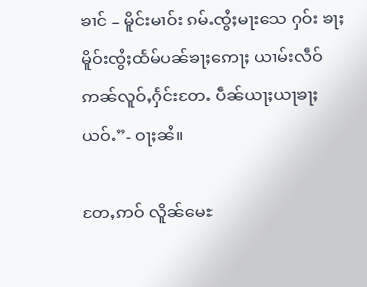ၶၢင် – မိူင်းမၢဝ်း ၵမ်ႉၸွႆႈမႃးသေ ႁဝ်း ၶႃႈ မိူဝ်းၸွႆႈထႅမ်ပၼ်ၶႃႈဢေႃႈ ယၢမ်းလဵဝ် ဢၼ်လူဝ်ႇႁႅင်းတႄႉ ပဵၼ်ယႃႈယႃၶႃႈယဝ်ႉ”- ဝႃႈၼႆ။

တႄႇဢဝ် လိူၼ်မေႊ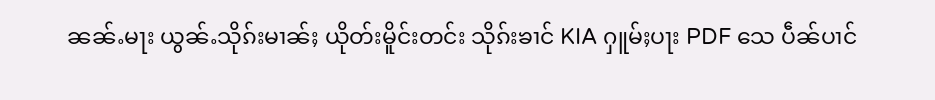ၼၼ်ႉမႃး ယွၼ်ႉသိုၵ်းမၢၼ်ႈ ယိုတ်းမိူင်းတင်း သိုၵ်းၶၢင် KIA ႁူမ်ႈပႃး PDF သေ ပဵၼ်ပၢင်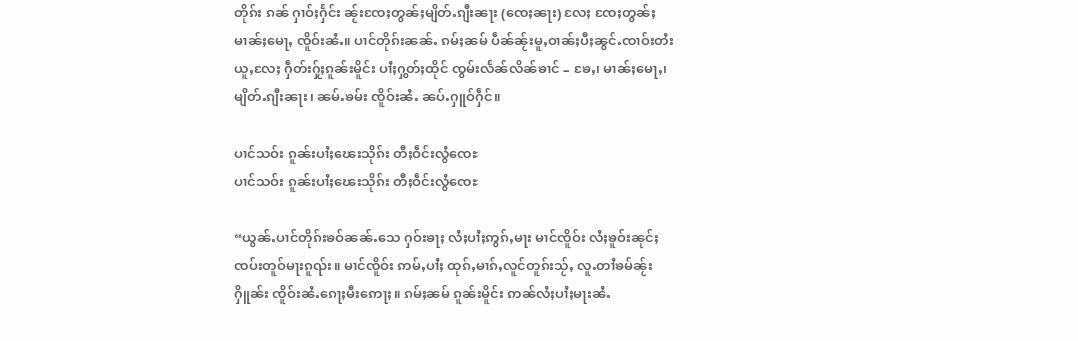တိုၵ်း ၵၼ် ႁၢဝ်ႈႁႅင်း ၼႂ်းၸႄႈတွၼ်ႈမျိတ်ႉၵျီးၼႃး (ၸေႈၼႃး) လႄႈ ၸႄႈတွၼ်ႈမၢၼ်ႈမေႃႇ ၸိူဝ်းၼႆႉ။ ပၢင်တိုၵ်းၼၼ်ႉ ၵမ်ႈၼမ် ပဵၼ်ၼႂ်းမူႇဝၢၼ်ႈပီႈၼွင်ႉၸၢဝ်းတႆးယူႇလႄႈ ႁဵတ်းႁႂ်ႈၵူၼ်းမိူင်း ပၢႆႈႁွတ်ႈထိုင် ၸွမ်းလႅၼ်လိၼ်ၶၢင် – ၶႄႇ၊ မၢၼ်ႈမေႃႇ၊ မျိတ်ႉၵျီးၼႃး၊ ၼမ်ႉၶမ်း ၸိူဝ်းၼႆႉ ၼပ်ႉႁူဝ်ႁဵင်။

ပၢင်သဝ်း ၵူၼ်းပၢႆႈၽေးသိုၵ်း တီႈဝဵင်းလွႆၸေႊ
ပၢင်သဝ်း ၵူၼ်းပၢႆႈၽေးသိုၵ်း တီႈဝဵင်းလွႆၸေႊ

“ယွၼ်ႉပၢင်တိုၵ်းၶဝ်ၼၼ်ႉသေ ႁဝ်းၶႃႈ လႆႈပၢႆႈဢွၵ်ႇမႃး မၢင်ၸိူဝ်း လႆႈၶူဝ်းၼုင်ႈၸပ်းတူဝ်မႃးၵူၺ်း။ မၢင်ၸိူဝ်း ဢမ်ႇပၢႆႈ ထုၵ်ႇမၢၵ်ႇလူင်တူၵ်းသႂ်ႇ လူႉတၢႆၶမ်ၼႂ်းႁိူၼ်း ၸိူဝ်းၼႆႉၵေႃႈမီးဢေႃႈ။ ၵမ်ႈၼမ် ၵူၼ်းမိူင်း ဢၼ်လႆႈပၢႆႈမႃးၼႆႉ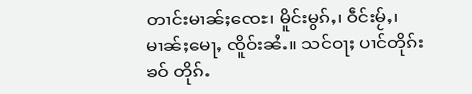တၢင်းမၢၼ်ႈၸေႊ၊ မိူင်းမွၵ်ႇ၊ ဝဵင်းမႂ်ႇ၊ မၢၼ်ႈမေႃႇ ၸိူဝ်းၼႆႉ။ သင်ဝႃႈ ပၢင်တိုၵ်းၶဝ် တိုၵ်ႉ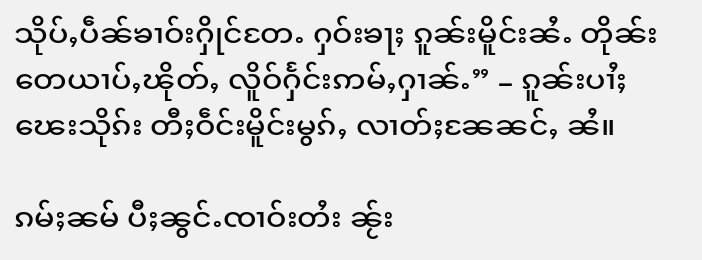သိုပ်ႇပဵၼ်ၶၢဝ်းႁိုင်တႄႉ ႁဝ်းၶႃႈ ၵူၼ်းမိူင်းၼႆႉ တိုၼ်းတေယၢပ်ႇၽိုတ်ႇ လိူဝ်ႁႅင်းဢမ်ႇႁၢၼ်ႉ” – ၵူၼ်းပၢႆႈၽေးသိုၵ်း တီႈဝဵင်းမိူင်းမွၵ်ႇ လၢတ်ႈၼႄၼင်ႇ ၼႆ။

ၵမ်ႈၼမ် ပီႈၼွင်ႉၸၢဝ်းတႆး ၼႂ်း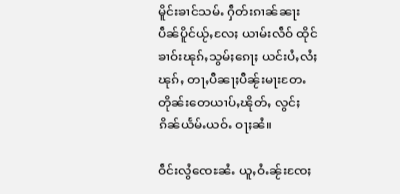မိူင်းၶၢင်သမ်ႉ ႁဵတ်းၵၢၼ်ၼႃး ပဵၼ်ပိူင်ယႂ်ႇလႄႈ ယၢမ်းလဵဝ် ထိုင်ၶၢဝ်းၽုၵ်ႇသွမ်ႈၵေႃႈ ယင်းပႆႇလႆႈၽုၵ်ႇ တႃႇပီၼႃႈပီၼႂ်းမႃးတႄႉ တိုၼ်းတေယၢပ်ႇၽိုတ်ႇ လွင်ႈၵိၼ်ယႅမ်ႉယဝ်ႉ ဝႃႈၼႆ။

ဝဵင်းလွႆၸေႊၼႆႉ ယူႇဝႆႉၼႂ်းၸႄႈ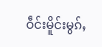ဝဵင်းမိူင်းမွၵ်ႇ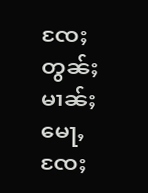ၸႄႈတွၼ်ႈမၢၼ်ႈမေႃႇ ၸႄႈ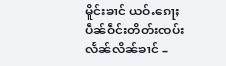မိူင်းၶၢင် ယဝ်ႉၵေႃႈ ပဵၼ်ဝဵင်းတိတ်းၸပ်းလႅၼ်လိၼ်ၶၢင် –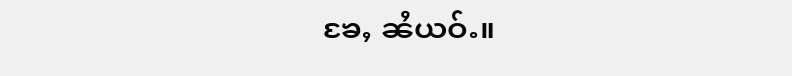ၶႄႇ ၼႆယဝ်ႉ။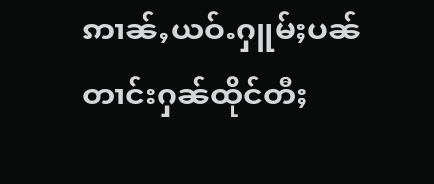ဢၢၼ်ႇယဝ်ႉႁူမ်ႈပၼ်တၢင်းႁၼ်ထိုင်တီႈ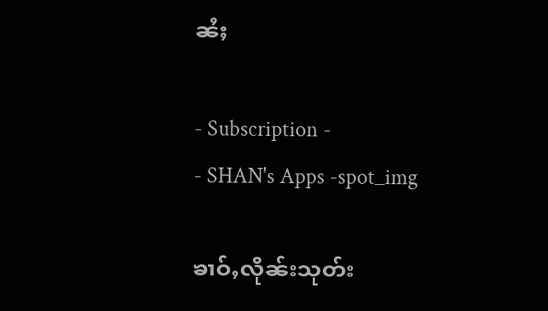ၼႆႈ

- Subscription -
- SHAN's Apps -spot_img

ၶၢဝ်ႇလိုၼ်းသုတ်း